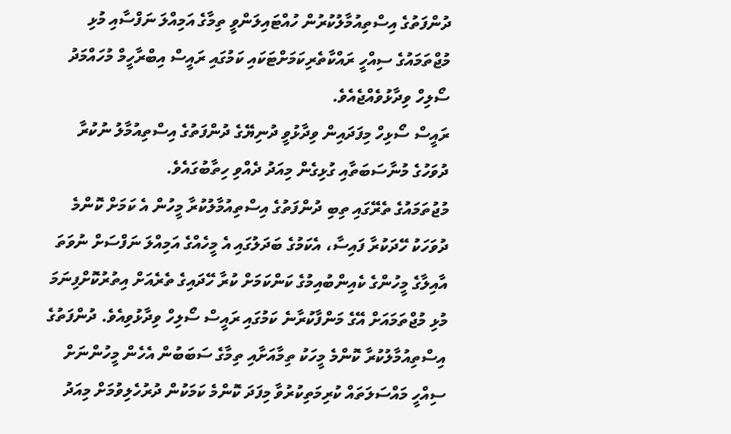ދުންފަތުގެ އިސްތިއުމާލުކުރުން ހުއްޓައިލަންވީ ތިމާގެ އަމިއްލަ ނަފްސާއި މުޅި މުޖްތަމައުގެ ސިއްހީ ރައްކާތެރިކަމަށްޓަކައި ކަމުގައި ރައީސް އިބްރާހީމް މުހައްމަދު ސޯލިހް ވިދާޅުވެއްޖެއެވެ.
ރައީސް ސޯޅިހް މިފަދައިން ވިދާޅުވީ ދުނިޔޭގެ ދުންފަތުގެ އިސްތިއުމާލު ނުކުރާ ދުވަހުގެ މުނާސަބަތާއި ގުޅިގެން މިއަދު ދެއްވި ހިތާބުގައެވެ.
މުޖުތަމައުގެ ތެރޭގައި ތިބި ދުންފަތުގެ އިސްތިއުމާލުކުރާ މީހުން އެ ކަމަށް ކޮންމެ ދުވަހަކު ހޭދަކުރާ ފައިސާ، އެކަމުގެ ބަދަލުގައި އެ މީހެއްގެ އަމިއްލަ ނަފްސަށް ނުވަތަ އާއިލާގެ މީހުންގެ ކެއިންބުއިމުގެ ކަންކަމަށް ކުރާ ހޭދައިގެ ތެރެއަށް އިތުރުކޮށްފިނަމަ މުޅި މުޖްތަމައަށް އޭގެ މަންފާކުރާނެ ކަމުގައި ރައީސް ސޯލިހް ވިދާޅުވިއެވެ. ދުންފަތުގެ އިސްތިއުމާލުކުރާ ކޮންމެ މީހަކު ތިމާއަށާއި ތިމާގެ ސަބަބުން އެހެން މީހުންނަށް ސިއްހީ މައްސަލަތައް ކުރިމަތިކުރުވާ މިފަދަ ކޮންމެ ކަމަކުން ދުރުހެލިވުމަށް މިއަދު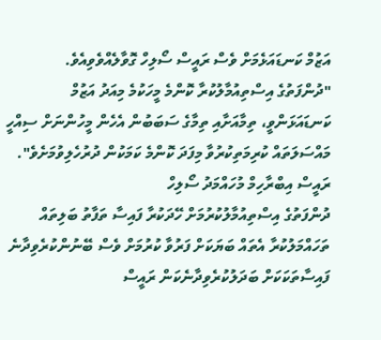އަޒުމް ކަނޑައަޅެމަށް ވެސް ރައީސް ސޯލިހް ގޮވާލެއްވެވިއެވެ.
"ދުންފަތުގެ އިސްތިއުމާލުކުރާ ކޮންމެ މީހަކުމެ މިއަދު އަޒުމް ކަނޑައަޅަންވީ، ތިމާއަށާއި ތިމާގެ ސަބަބުން އެހެން މީހުންނަށް ސިއްހީ މައްސަލަތައް ކުރިމަތިކުރުވާ މިފަދަ ކޮންމެ ކަމަކުން ދުރުހެލިވުމަށެވެ".
ރައީސް އިބްރާހިމް މުހައްމަދު ސޯލިހް
ދުންފަތުގެ އިސްތިއުމާލުކުރުމަށް ހޭދަކުރާ ފައިސާ ތަފާތު ބަލިތައް ތަހައްމަލުކުރާ އެތައް ބަޔަކަށް ފަރުވާ ކުރުމަށް ވެސް ބޭނުންކުރެވިދާނެ ފައިސާތަކަކަށް ބަދަލުކުރެވިދާނެކަން ރައީސް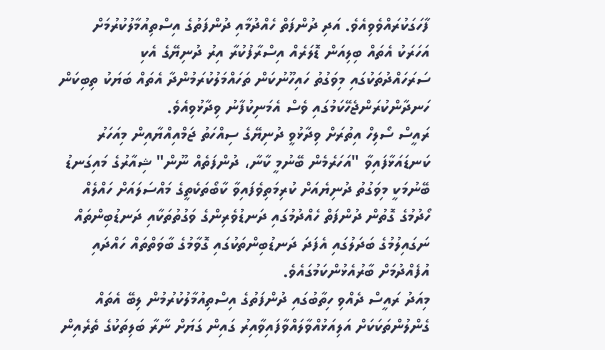ފާހަގަކުރައްވެވިއެވެ. އަދި ދުންފަތް ހެއްދުމާއި ދުންފަތުގެ އިސްތިއުމާލުކުރުމަށް އަހަރަކު އެތައް ބިލިއަން ޑޮލަރެއް އިސްރާފުކުރާ އިރު ދުނިޔޭގެ އެކި ސަރަހައްދުތަކުގައި މިވަގުތު ހައިހޫނުކަން ތަހައްމަލުކުރަމުންދާ އެތައް ބަޔަކު ތިބިކަން ހަނދާންކުރަންޖެހޭކަމުގައި ވެސް އެމަނިކުފާނު ވިދާޅުވިއެވެ.
ރައީސް ސޯލިހް އިތުރަށް ވިދާޅުވީ ދުނިޔޭގެ ސިއްހަތު ޖަމްއިއްޔާއިން މިއަހަރު ކަނޑައަޅާފައިވާ "އަހަރެމެން ބޭނުމީ ކާނާ، ދުންފަތެއް ނޫން" ޝިއާރުގެ މައިގަނޑު ބޭނުމަކީ މިވަގުތު ދުނިޔެއަށް ކުރިމަތިވެފައިވާ ކާބޯތަކެތީގެ މައްސަލައަށް ހައްލެއް ހޯދުމުގެ ގޮތުން ދުންފަތް ހެއްދުމުގައި ދަނޑުވެރިންގެ ވަގުތުތަކާއި ދަނޑުބިންތައް ނަގައިލުމުގެ ބަދަލުގައި އެފަދަ ދަނޑުބިންތަކުގައި ގޮވާމުގެ ބާވަތްތައް ހައްދައި އުފެއްދުމަށް ބާރުއެޅުންކަމުގައެވެ.
މިއަދު ރައީސް ދެއްވި ހިތާބުގައި ދުންފަތުގެ އިސްތިއުމާލުކުރުމުން ލިބޭ އެތައް ގެންލުންތަކަކަށް އަލިއަޅުއްވާލައްވާފައިވާއިރު ގައިން ގަޔަށް ނާރާ ބަލިތަކުގެ ތެރެއިން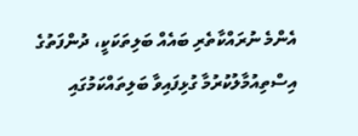އެންމެ ނުރައްކާތެރި ބައެއް ބަލިތަކަކީ، ދުންފަތުގެ އިސްތިއުމާލުކުރުމާ ގުޅިފައިވާ ބަލިތައްކަމުގައި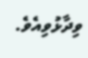ވިދާޅުވިއެވެ.